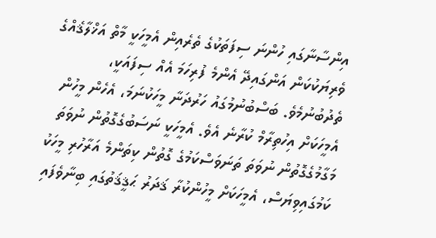އިންސާނާގައި ހުންނަ ސިފަތަކުގެ ތެރެއިން އެމީހަކީ މާތް އަޚްލާޤެއްގެ ވެރިޔަކުކަން އަންގައިދޭ އެންމެ ފުރިހަމަ އެއް ސިފައަކީ، ތެދުބުނުމެވެ. ބަސްބުނުމުގައު ހަރުދަނާ މީހަކުނަމަ، އެހެން މީހުން އެމީހަކަށް އިހުތިރާމް ކުރާނެ އެވެ. އެމީހަކީ ނަސަބުގެގޮތުން ނުވަތަ މަގާމުގެގޮތުން ނުވަތަ ތަނަވަސްކަމުގެ ގޮތުން ކިތަންމެ އަރާހުރި މީހަކު ކަމުގައިވިޔަސް، އެމީހަކަށް މީހުންކުރާ ޤަދަރު ޙަޤީޤަތުގައި ބިނާވެފައި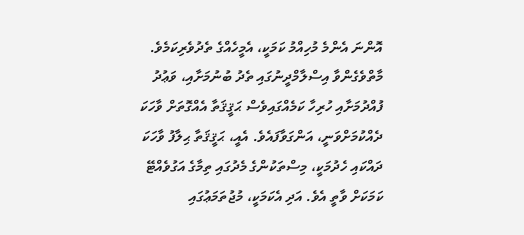އޮންނަ އެންމެ މުހިއްމު ކަމަކީ، އެމީހެއްގެ ތެދުވެރިކަމެވެ.
މާތްވެގެންވާ އިސްލާމްދީނުގައި ތެދު ބުނުމަށާއި، ވަޢުދު ފުއްދުމަށާއި ހުރިހާ ކަމެއްގައިވެސް ޙަޤީޤަތާ އެއްގޮތަށް ވާހަކަ ދެއްކުމަށްވަނީ، އަންގަވާފައެވެ. އެއީ، ޙަޤީޤަތާ ޙިލާފު ވާހަކަ ދައްކައި ހެދުމަކީ، މިސްތަކުންގެ މެދުގައި ތިމާގެ އަގުވެއްޓޭ ކަމަކަށް ވާތީ އެވެ. އަދި އެކަމަކީ، މުޖުތަމަޢުގައި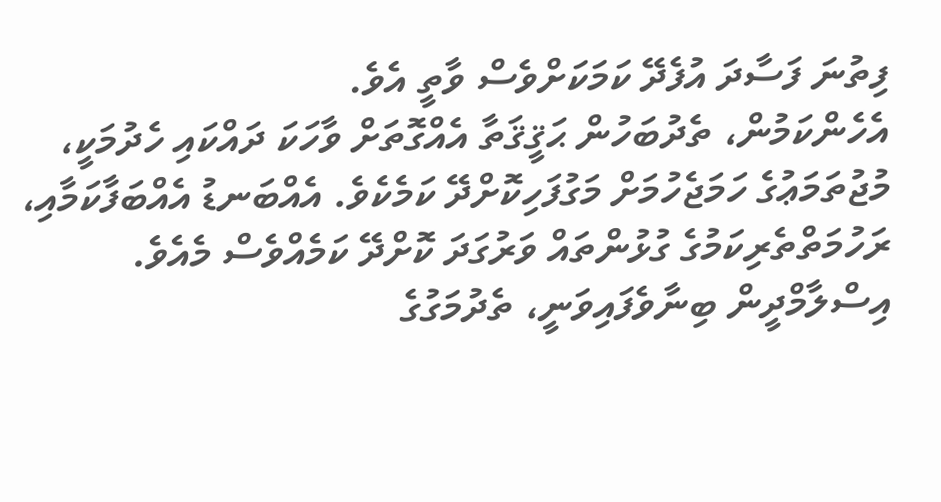ފިތުނަ ފަސާދަ އުފެދޭ ކަމަކަށްވެސް ވާތީ އެވެ.
އެހެންކަމުން، ތެދުބަހުން ޙަޤީޤަތާ އެއްގޮތަށް ވާހަކަ ދައްކައި ހެދުމަކީ، މުޖުތަމަޢުގެ ހަމަޖެހުމަށް މަގުފަހިކޮށްދޭ ކަމެކެވެ. އެއްބަނޑު އެއްބަފާކަމާއި، ރަހުމަތްތެރިކަމުގެ ގުޅުންތައް ވަރުގަދަ ކޮށްދޭ ކަމެއްވެސް މެއެވެ.
އިސްލާމްދީން ބިނާވެފައިވަނީ، ތެދުމަގުގެ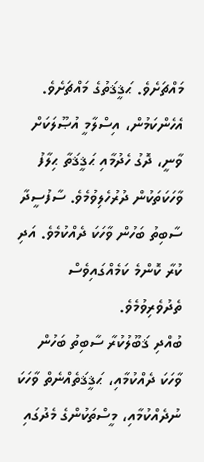މައްޗަށެވެ. ޙަޤީޤަތުގެ މައްޗަށެވެ. އެހެންކަމުން، އިސްލާމީ އުޞޫލަކަށް ވާނީ، ދޮގު ހެދުމާއި ޙަޤީޤަތާ ޙިލާފު ވާހަކަތަކުން ދުރުހެލިވުމެވެ. ސާފުސީދާ ސާބިތު ބަހުން ވާހަކަ ދެއްކުމެވެ. އަދި ކުރާ ކޮންމެ ކަމެއްގައިވެސް ތެދުވެރިވުމެވެ.
ބުއްދި ޤަބޫލުކުރާ ސާބިތު ބަހުން ވާހަކަ ދެއްކުމާއި، ޙަޤީޤަތެއްނެތް ވާހަކަ ނުދެއްކުމާއި، މީސްތަކުންގެ މެދުގައި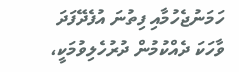ހަމަނުޖެހުމާއި ފިތުނަ އުފެދޭފަދަ ވާހަކަ ދެއްކުމުން ދުރުހެލިވުމަކީ،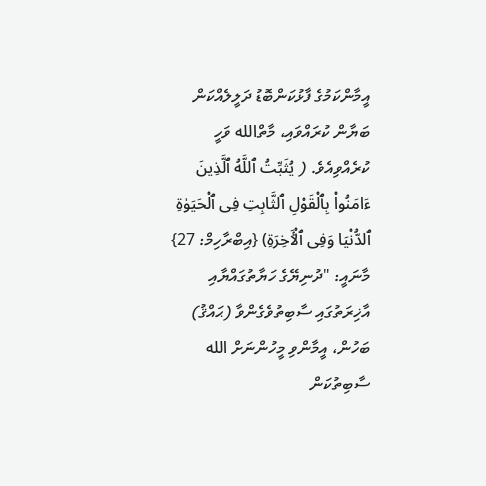އީމާންކަމުގެ ފާޅުކަންބޮޑު ދަލީލެއްކަން ބަޔާން ކުރައްވައި، މާތްالله ވަހީ ކުރެއްވިއެވެ. ( يُثَبِّتُ ٱللَّهُ ٱلَّذِينَ ءَامَنُوا۟ بِٱلْقَوْلِ ٱلثَّابِتِ فِى ٱلْحَيَوٰةِ ٱلدُّنْيَا وَفِى ٱلْـَٔاخِرَةِ) {އިބްރާހިމް: 27} މާނައީ: "ދުނިޔޭގެ ހަޔާތުގައްޔާއި އާޚިރަތުގައި ސާބިތުވެގެންވާ (ޙައްޤު) ބަހުން، އީމާންވި މީހުންނަށް الله ސާބިތުކަން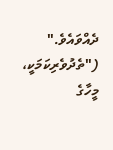ދެއްވައެވެ."
("ތެދުވެރިކަމަކީ، މީހާގެ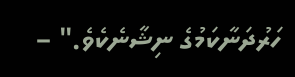ހަރުދަނާކަމުގެ ނިޝާނެކެވެ." –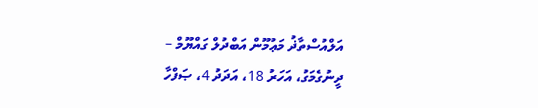އަލްއުސްތާޛު މަޢުމޫން އަބްދުލް ގައްޔޫމް – ދީނުގެމަގު، އަހަރު 18، އަދަދު 4، ޞަފްހާ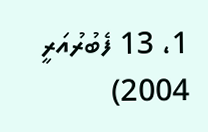1، 13 ފެބުރުއަރީ 2004)